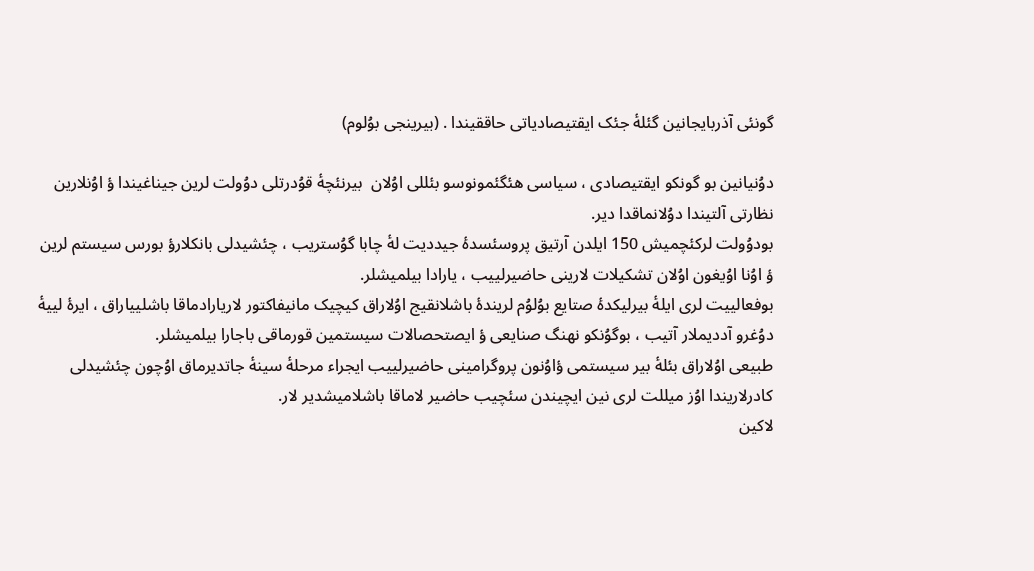گونئی آذربایجانین گئلۀ جئک ایقتیصادیاتی حاققیندا . (بیرینجی بوُلوم)

دوُنیانین بو گونکو ایقتیصادی ، سیاسی هئگئمونوسو بئللی اوُلان  بیرنئچۀ قوُدرتلی دوُولت لرین جیناغیندا ؤ اوُنلارین نظارتی آلتیندا دوُلانماقدا دیر.
بودوُولت لرکئچمیش 150 ایلدن آرتیق پروسئسدۀ جیددیت لۀ چابا گوُستریب ، چئشیدلی بانکلارؤ بورس سیستم لرین ؤ اوُنا اوُیغون اوُلان تشکیلات لارینی حاضیرلییب ، یارادا بیلمیشلر.
بوفعالییت لری ایلۀ بیرلیکدۀ صتایع بوُلوُم لریندۀ باشلانقیج اوُلاراق کیچیک مانیفاکتور لاریارادماقا باشلییاراق ، ایرۀ لییۀ دوُغرو آددیملار آتیب ، بوگوُنکو نهنگ صنایعی ؤ ایصتحصالات سیستمین قورماقی باجارا بیلمیشلر.
طبیعی اوُلاراق بئلۀ بیر سیستمی ؤاوُنون پروگرامینی حاضیرلییب ایجراء مرحلۀ سینۀ جاتدیرماق اوُچون چئشیدلی کادرلاریندا اوُز میللت لری نین ایچیندن سئچیب حاضیر لاماقا باشلامیشدیر لار.
لاکین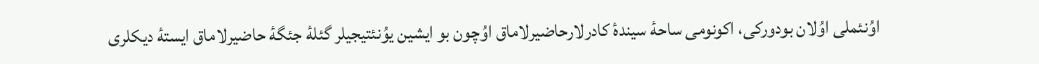اوُنئملی اوُلان بودورکی، اکونومی ساحۀ سیندۀ کادرلارحاضیرلاماق اوُچون بو ایشین یوُنئتیجیلر گئلۀ جئگۀ حاضیرلاماق ایستۀ دیکلری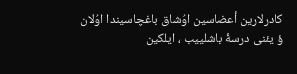کادرلارین أعضاسین اوُشاق باغچاسیندا اوُلان ؤ یئنی درسۀ باشلییب ، ایلکین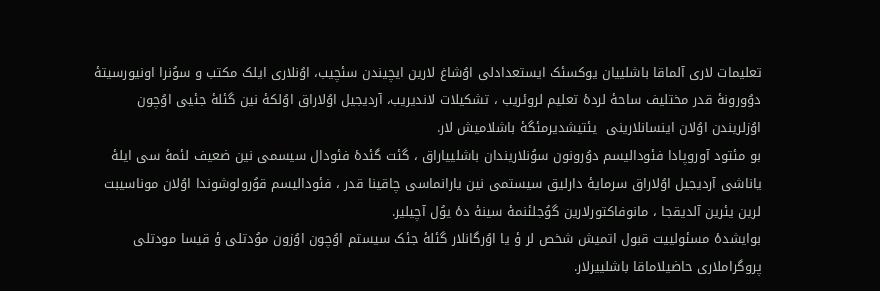تعلیمات لاری آلماقا باشلییان یوکسئک ایستعدادلی اوُشاغ لارین ایچیندن سئچیب، اوُنلاری ایلک مکتب و سوُنرا اونیورسیتۀ دوُورونۀ قدر مختلیف ساحۀ لردۀ تعلیم لروئریب ، تشکیلات لاندیریب، آردیجیل اوُلاراق اوُلکۀ نین گئلۀ جئیی اوُچون  اوُزلریندن اوُلان اینسانلارینی  یئتیشدیرمئگۀ باشلامیش لار.
بو مئتود آوروپادا فئودالیسم دوُرونون سوُنلاریندان باشلییاراق ، گئت گئدۀ فئودال سیسمی نین ضعیف لئمۀ سی ایلۀ یاناشی آردیجیل اوُلاراق سرمایۀ دارلیق سیستمی نین یارانماسی چاقینا قدر ، فئودالیسم قوُرولوشوندا اوُلان موناسیبت لرین یئرین آلدیقجا ، مانوفاکتورلارین گوُجلئنمۀ سینۀ دۀ یوُل آچیلیر.
بوایشدۀ مسئولییت قبول اتمیش شخص لر ؤ یا اوُرگانلار گئلۀ جئک سیستم اوُچون اوُزون موُدتلی ؤ قیسا مودتلی پروگراملاری حاضیلاماقا باشلییرلار.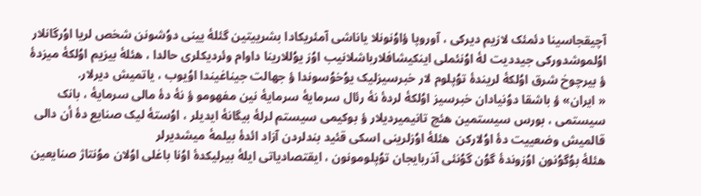آچیقجاسینا دئمئک لازیم دیرکی ، آوروپا ؤاوُنونلا یاناشی آمئریکادا بشرییتین گئلۀ یینی دوُشونن شخص لریا اوُرگانلار اوُلموشدورکی جیددیت لۀ اوُنئملی اینکیشافلارباشلانیب اوُز یوُللارینا داوام وئردیکلری حالدا ، هئلۀ بیزیم اوُلکۀ میزدۀ ؤ بیرچوخ شرق اوُلکۀ لریندۀ توُپلوم لار خبرسیزلیک یوُخوُسوندا ؤ جهالت جیناغیندا اوُیوب ، یاتمیش دیرلار.
« ایران» ؤ باشقا دوُنیادان خبرسیز اوُلکۀ لردۀ نۀ رئال سرمایۀ سرمایۀ نین مفهومو ؤ نۀ دۀ مالی سرمایۀ ، بانک سیستمی ، بورس سیستمین هئچ تانیمیردیلار ؤ بوکیمی سیستم لرلۀ بیگانۀ ایدیلر ، اوُستۀ لیک صنایع دۀ أن دالی قالمیش وضعییت دۀ اوُلارکن  هئلۀ اوُزلرینی اسکی قئید بندلردن آزاد ائدۀ بیلمۀ میشدیرلر
هئلۀ بوُگوُنون اوُزوندۀ گوُن گوُنئی آذربایجان توُپلومونون ، ایقتصادیاتی ایلۀ بیرلیکدۀ اوُنا باغلی اوُلان موُنتاژ صنایعین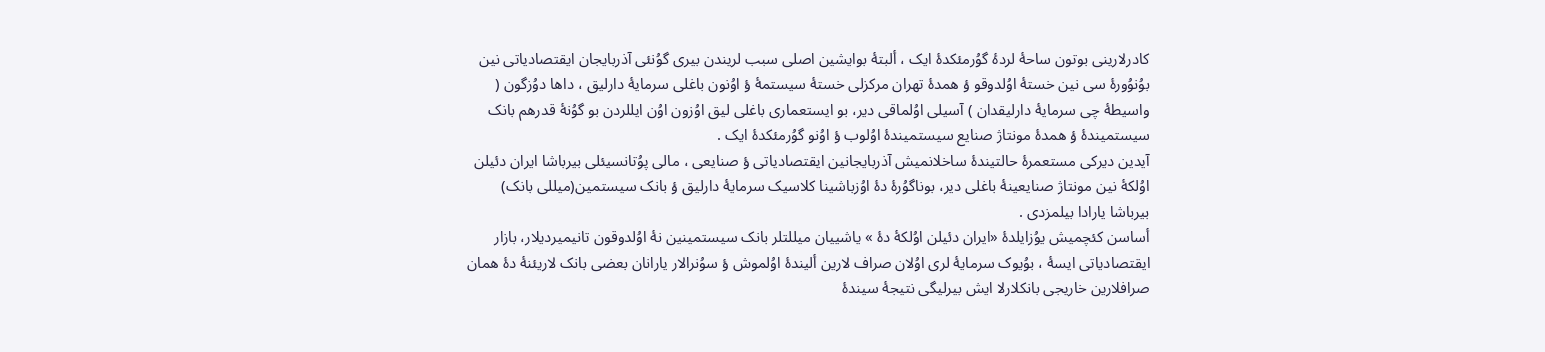کادرلارینی بوتون ساحۀ لردۀ گوُرمئکدۀ ایک ، ألبتۀ بوایشین اصلی سبب لریندن بیری گوُنئی آذربایجان ایقتصادیاتی نین بوُنوُورۀ سی نین خستۀ اوُلدوقو ؤ همدۀ تهران مرکزلی خستۀ سیستمۀ ؤ اوُنون باغلی سرمایۀ دارلیق ، داها دوُزگون ( واسیطۀ چی سرمایۀ دارلیقدان ) آسیلی اوُلماقی دیر، بو ایستعماری باغلی لیق اوُزون اوُن ایللردن بو گوُنۀ قدرهم بانک سیستمیندۀ ؤ همدۀ مونتاژ صنایع سیستمیندۀ اوُلوب ؤ اوُنو گوُرمئکدۀ ایک .
آیدین دیرکی مستعمرۀ حالتیندۀ ساخلانمیش آذربایجانین ایقتصادیاتی ؤ صنایعی ، مالی پوُتانسیئلی بیرباشا ایران دئیلن اوُلکۀ نین مونتاژ صنایعینۀ باغلی دیر، بوناگوُرۀ دۀ اوُزباشینا کلاسیک سرمایۀ دارلیق ؤ بانک سیستمین(میللی بانک) بیرباشا یارادا بیلمزدی .
أساسن کئچمیش یوُزایلدۀ «ایران دئیلن اوُلکۀ دۀ » یاشییان میللتلر بانک سیستمینین نۀ اوُلدوقون تانیمیردیلار، بازار ایقتصادیاتی ایسۀ ، بوُیوک سرمایۀ لری اوُلان صراف لارین ألیندۀ اوُلموش ؤ سوُنرالار یارانان بعضی بانک لاریئنۀ دۀ همان صرافلارین خاریجی بانکلارلا ایش بیرلیگی نتیجۀ سیندۀ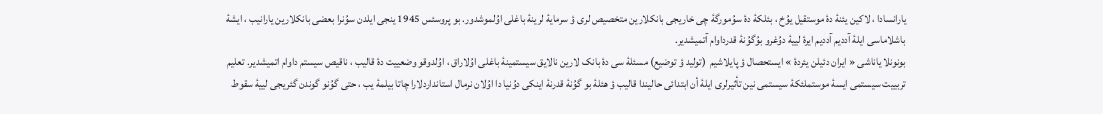یارانسادا ، لاکین یئنۀ دۀ موستقیل یوُخ ، بئلکۀ دۀ سوُمورگۀ چی خاریجی بانکلارین متخصیص لری ؤ سرمایۀ لرینۀ باغلی اوُلموشدور. بو پروسئس 1945 ینجی ایلدن سوُنرا بعضی بانکلارین یارانیب ، ایشۀ  باشلاماسی ایلۀ آددیم آددیم ایرۀ لییۀ دوُغرو بوُگوُنۀ قدرداوام آتمیشدیر.
بونونلا یاناشی « ایران دئیلن یئردۀ » ایستحصال ؤ پایلاشیم  (تولید ؤ توضیع) مسئلۀ سی دۀ بانک لارین نالایق سیستمینۀ باغلی اوُلاراق ، اوُلدوقو وضعییت دۀ قالیب ، ناقیص سیستم داوام اتمیشدیر. تعلیم تربییت سیستمی ایسۀ موستملئکۀ سیستمی نین تأثیرلری ایلۀ أن ابتدائی حالیندا قالیب ؤ هئلۀ بو گوُنۀ قدرنۀ اینکی دوُنیا دا اوُلان نرمال استانداردلارا چاتا بیلمۀ یب ، حتی گوُنو گوندن گئریجی لییۀ سقوط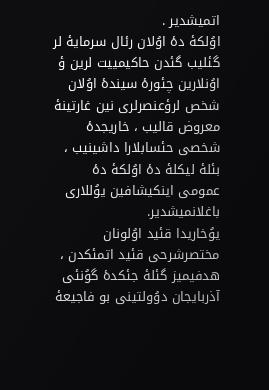اتمیشدیر .
اوُلکۀ دۀ اوُلان رئال سرمایۀ لر گئلیب گئدن حاکیمییت لرین ؤ اوُنلارین چئورۀ سیندۀ اوُلان شخص لرؤعنصرلری نین غارتینۀ معروض قالیب ، خاریجدۀ شخصی حئسابلارا داشینیب ، بئلۀ لیکلۀ دۀ اوُلکۀ دۀ عمومی اینکیشافین یوُللاری باغلانمیشدیر.
یوُخاریدا قئید اوُلونان مختصرشرحی قئید اتمئکدن ، هدفیمیز گئلۀ جئکدۀ گوُنئی آذربایجان دوُولتینی بو فاجیعۀ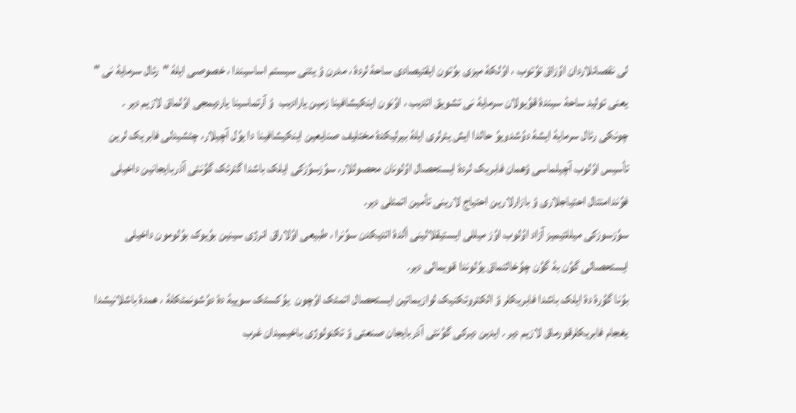لی نقصانلاردان اوُزاق توُتوب ، اوُلکۀ میزی بوُتون ایقتیصادی ساحۀ لردۀ ، مدرن ؤ یئنی سیستم اساسیندا ، خصوصی ایلۀ "رئال سرمایۀ نی " یعنی تولید ساحۀ سیندۀ قوُیولان سرمایۀ نی تشویق ائدیب ، اوُنون اینکیشافینا زمین یارادیب  ؤ آرتماسینا یاردیمجی اوُلماق لازیم دیر .
چونکی رئال سرمایۀ ایشۀ دوُشدویوُ حالدا ایش یئرلری ایلۀ بیرلیکدۀ مختلیف صنایعین اینکیشافینا دا یوُل آچیلار، چئشیدلی فابریک لرین تأسیس اوُلوب آچیلماسی ؤهمان فابریک لردۀ ایستحصال اوُلونان محصوللار، سوُزسوُزکی ایلک باشدا گئرئک گوُنئی آذربایجانین داخیلی فوُندامنتال احتیاجلاری ؤ بازارلارین احتیاج لارینی تأمین اتمئلی دیر.
سوُزسوزکی میللتیمیز آزاد اوُلوب اوُز میللی ایستیقلالینی ألدۀ اتدیکدن سوُنرا ، طبیعی اوُلاراق انرژی سینین بوُیوک بوُلومون داخیلی ایستحصالی گوُن بۀ گوُن چوُخالتماق یوُلوندا قویمالی دیر.
بوُنا گوُرۀ دۀ ایلک باشدا فابریکلر ؤ الکتروتکنیک لوازیماتین ایستحصال اتمئک اوُچون  یوُکسئک سوییۀ دۀ دوُشونمئکلۀ ، همدۀ باشلانیشدا یغجام فابریکلرقورماق لازیم دیر . ایدین دیرکی گوُنئی آذربایجان صنعتی ؤ تکنولوژی باخیمیدان غرب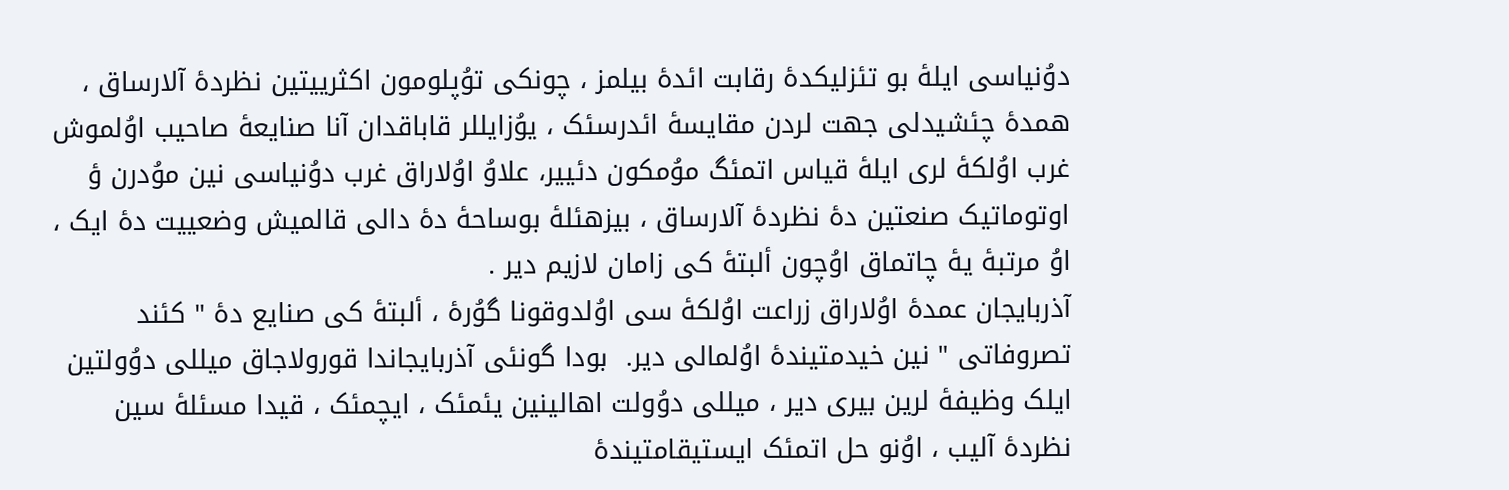دوُنیاسی ایلۀ بو تئزلیکدۀ رقابت ائدۀ بیلمز ، چونکی توُپلومون اکثرییتین نظردۀ آلارساق ، همدۀ چئشیدلی جهت لردن مقایسۀ ائدرسئک ، یوُزایللر قاباقدان آنا صنایعۀ صاحیب اوُلموش غرب اوُلکۀ لری ایلۀ قیاس اتمئگ موُمکون دئییر، علاوُ اوُلاراق غرب دوُنیاسی نین موُدرن ؤ اوتوماتیک صنعتین دۀ نظردۀ آلارساق ، بیزهئلۀ بوساحۀ دۀ دالی قالمیش وضعییت دۀ ایک ، اوُ مرتبۀ یۀ چاتماق اوُچون ألبتۀ کی زامان لازیم دیر .
آذربایجان عمدۀ اوُلاراق زراعت اوُلکۀ سی اوُلدوقونا گوُرۀ ، ألبتۀ کی صنایع دۀ " کئند تصروفاتی " نین خیدمتیندۀ اوُلمالی دیر.  بودا گونئی آذربایجاندا قورولاجاق میللی دوُولتین ایلک وظیفۀ لرین بیری دیر ، میللی دوُولت اهالینین یئمئک ، ایچمئک ، قیدا مسئلۀ سین نظردۀ آلیب ، اوُنو حل اتمئک ایستیقامتیندۀ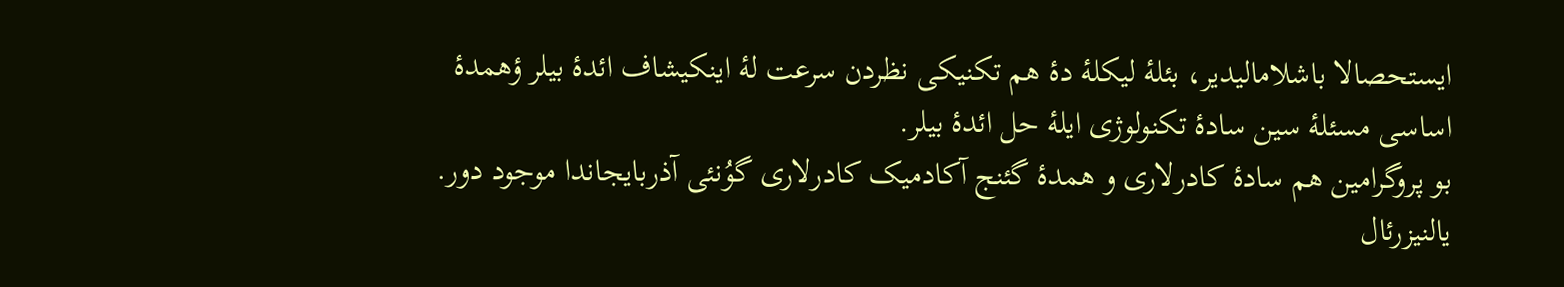ایستحصالا باشلامالیدیر، بئلۀ لیکلۀ دۀ هم تکنیکی نظردن سرعت لۀ اینکیشاف ائدۀ بیلر ؤهمدۀ اساسی مسئلۀ سین سادۀ تکنولوژی ایلۀ حل ائدۀ بیلر.
بو پروگرامین هم سادۀ کادرلاری و همدۀ گئنج آکادمیک کادرلاری گوُنئی آذربایجاندا موجود دور. یالنیزرئال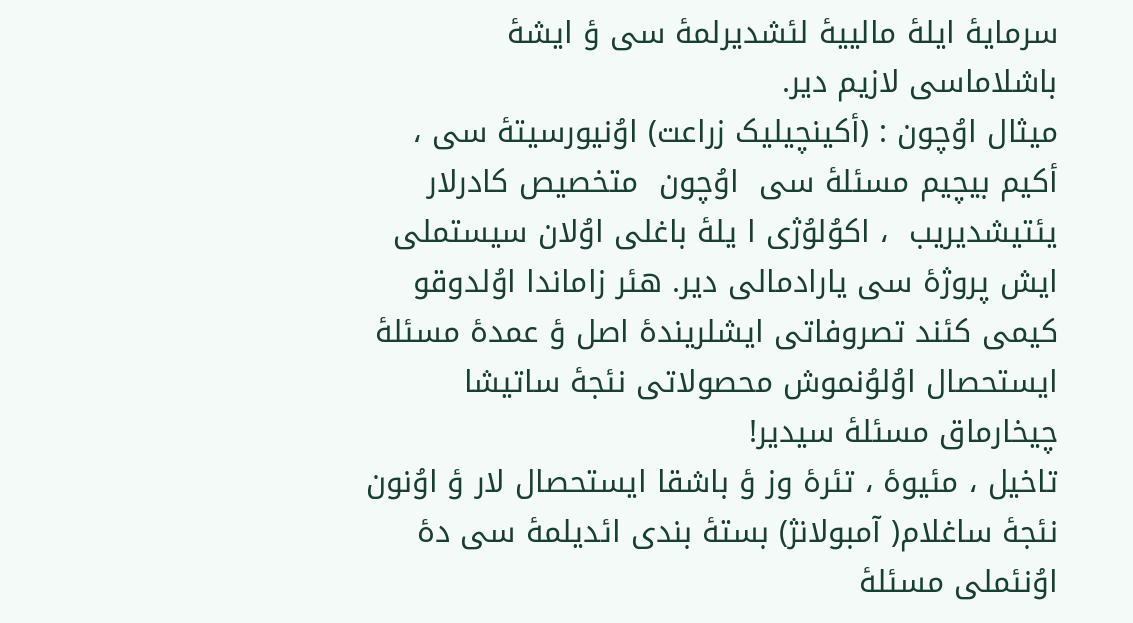سرمایۀ ایلۀ مالییۀ لئشدیرلمۀ سی ؤ ایشۀ باشلاماسی لازیم دیر.
میثال اوُچون : (أکینچیلیک زراعت) اوُنیورسیتۀ سی ، أکیم بیچیم مسئلۀ سی  اوُچون  متخصیص کادرلار یئتیشدیریب  ، اکوُلوُژی ا یلۀ باغلی اوُلان سیستملی ایش پروژۀ سی یارادمالی دیر. هئر زاماندا اوُلدوقو کیمی کئند تصروفاتی ایشلریندۀ اصل ؤ عمدۀ مسئلۀ  ایستحصال اوُلوُنموش محصولاتی نئجۀ ساتیشا چیخارماق مسئلۀ سیدیر!
تاخیل ، مئیوۀ ، تئرۀ وز ؤ باشقا ایستحصال لار ؤ اوُنون نئجۀ ساغلام( آمبولانژ) بستۀ بندی ائدیلمۀ سی دۀ اوُنئملی مسئلۀ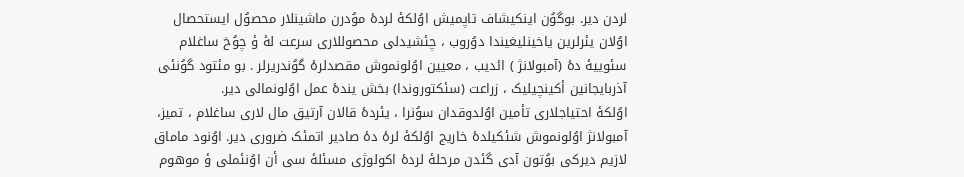لردن دیر. بوگوُن اینکیشاف تاپمیش اوُلکۀ لردۀ موُدرن ماشینلار محصوُل ایستحصال اوُلان یئرلرین یاخینلیغیندا دوُروب ، چئشیدلی محصوللاری سرعت لۀ ؤ چوُخ ساغلام سئوییۀ دۀ (آمبولانژ ) ائدیب ، معیین اوُلونموش مقصدلرۀ گوُندریرلر . بو مئتود گوُنئی آذربایجانین أکینچیلیک ، زراعت (سئکتوروندا) بخش یندۀ عمل اوُلونمالی دیر.
اوُلکۀ احتیاجلاری تأمین اوُلدوقدان سوُنرا ، یئردۀ قالان آرتیق مال لاری ساغلام ، تمیز، آمبولانژ اوُلونموش شئکیلدۀ خاریج اوُلکۀ لرۀ دۀ صادیر اتمئک ضروری دیر. اوُنود ماماق لازیم دیرکی بوُتون آدی گئدن مرحلۀ لردۀ اکولوژی مسئلۀ سی أن اوُنئملی ؤ موهوم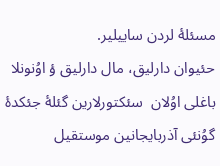مسئلۀ لردن ساییلیر.
حئیوان دارلیق، مال دارلیق ؤ اوُنونلا باغلی اوُلان  سئکتورلارین گئلۀ جئکدۀ گوُنئی آذربایجانین موستقیل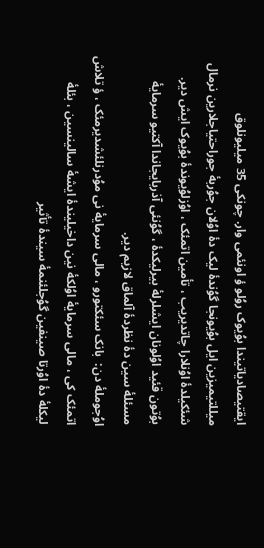ایقتیصادیاتیندا بوُیوک روُلو ؤ اونئمی وار. چونکی 35 میلیونلوق میللتیمیزین ایل بوُیونجا گوُندۀ لیک دۀ اوُلان جوُربۀ جوراحتیاجلارین نرمال شئکیلدۀ اوُنلارا چاتدیریب ، تأمین اتمئک ، اوُزلوُیوندۀ بوُیوک ایش دیر.
بوُتون قئید اوُلونان ایشلرلۀ بیرلیکدۀ ، گوُنئی آذربایجاندا آکتیو سرمایۀ مسئلۀ سین دۀ نظردۀ آلماق لازیم دیر.
اوُجوملۀ دن:  بانک سئکتورو ، مالی سرمایۀ نی موُدرنلئشدیرمئک ، ؤ تلاش اتمئک کی ، مالی سرمایۀ اوُلکۀ نین داخیلیندۀ ایشۀ سالینسین ، بئلۀ لیکلۀ دۀ اوُرتا صینفین گوُجلئنمۀ سیندۀ تأثیر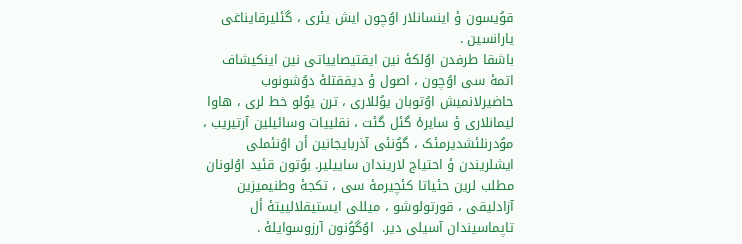قوُیسون ؤ اینسانلار اوُچون ایش یئری ، گئلیرقایناغی یارانسین .
باشقا طرفدن اوُلکۀ نین ایقتیصاییاتی نین اینکیشاف اتمۀ سی اوُچون ، اصول ؤ دیققتلۀ دوُشونوب حاضیرلانمیش اوُتوبان یوُللاری ، ترن یوُلو خط لری ، هاوا لیمانلاری ؤ سایرۀ گئل گئت ، نقلییات وسائیلین آرتیریب ، موُدرنلئشدیرمئک ، گوُنئی آذربایجانین أن اوُنئملی ایشلریندن ؤ احتیاج لاریندان ساییلیر. بوُتون قئید اوُلونان مطلب لرین حئیاتا کئچیرمۀ سی ، تکجۀ وطنیمیزین آزادلیقی ، قورتولوشو ، میللی ایستیقلالییتۀ أل تاپماسیندان آسیلی دیر.  اوُگوُنون آرزوسوایلۀ .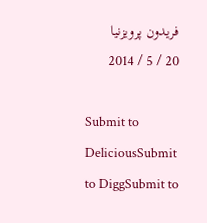فریدون پرویزنیا     20 / 5 / 2014

Submit to DeliciousSubmit to DiggSubmit to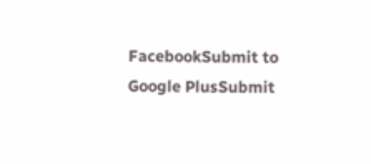FacebookSubmit to Google PlusSubmit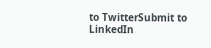to TwitterSubmit to LinkedIn